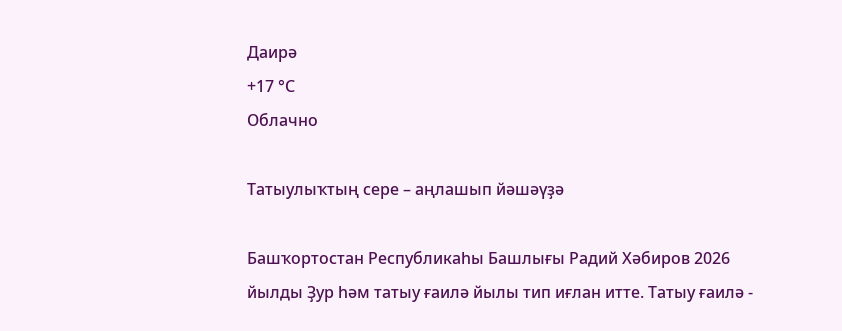Даирә
+17 °С
Облачно

Татыулыҡтың сере – аңлашып йәшәүҙә

Башҡортостан Республикаһы Башлығы Радий Хәбиров 2026 йылды Ҙур һәм татыу ғаилә йылы тип иғлан итте. Татыу ғаилә -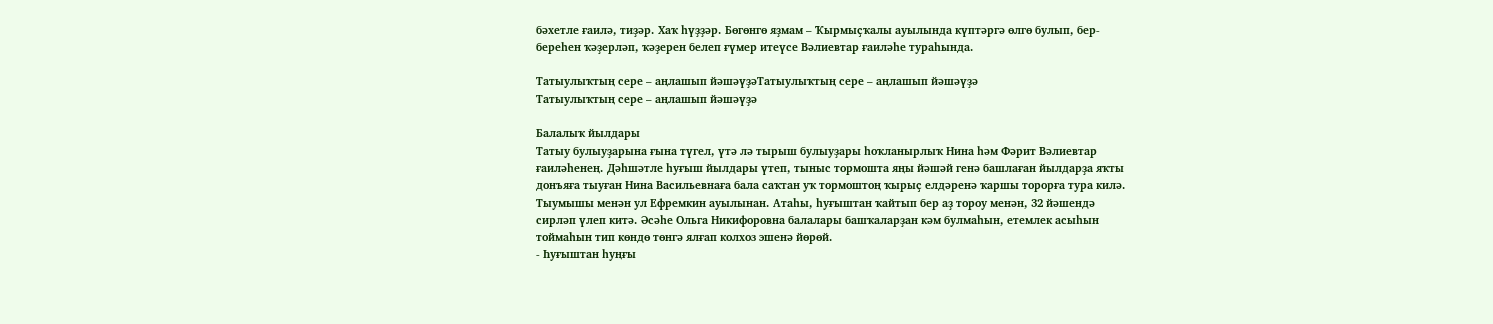бәхетле ғаилә, тиҙәр. Хаҡ һүҙҙәр. Бөгөнгө яҙмам – Ҡырмыҫҡалы ауылында күптәргә өлгө булып, бер-береһен ҡәҙерләп, ҡәҙерен белеп ғүмер итеүсе Вәлиевтар ғаиләһе тураһында.

Татыулыҡтың сере – аңлашып йәшәүҙәТатыулыҡтың сере – аңлашып йәшәүҙә
Татыулыҡтың сере – аңлашып йәшәүҙә

Балалыҡ йылдары
Татыу булыуҙарына ғына түгел, үтә лә тырыш булыуҙары һоҡланырлыҡ Нина һәм Фәрит Вәлиевтар ғаиләһенең. Дәһшәтле һуғыш йылдары үтеп, тыныс тормошта яңы йәшәй генә башлаған йылдарҙа яҡты донъяға тыуған Нина Васильевнаға бала саҡтан уҡ тормоштоң ҡырыҫ елдәренә ҡаршы торорға тура килә. Тыумышы менән ул Ефремкин ауылынан. Атаһы, һуғыштан ҡайтып бер аҙ тороу менән, 32 йәшендә сирләп үлеп китә. Әсәһе Ольга Никифоровна балалары башҡаларҙан кәм булмаһын, етемлек асыһын тоймаһын тип көндө төнгә ялғап колхоз эшенә йөрөй.
- Һуғыштан һуңғы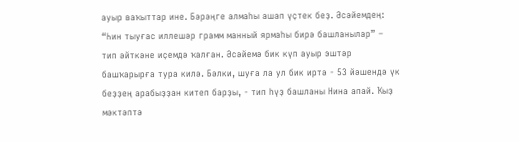ауыр ваҡыттар ине. Бәрәңге алмаһы ашап үҫтек беҙ. Әсәйемдең: “Һин тыуғас иллешәр грамм манный ярмаһы бирә башланылар” – тип әйткәне иҫемдә ҡалған. Әсәйемә бик күп ауыр эштәр башҡарырға тура килә. Бәлки, шуға ла ул бик иртә - 53 йәшендә үк беҙҙең арабыҙҙан китеп барҙы, - тип һүҙ башланы Нина апай. Ҡыҙ мәктәптә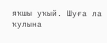яҡшы уҡый. Шуға ла ҡулына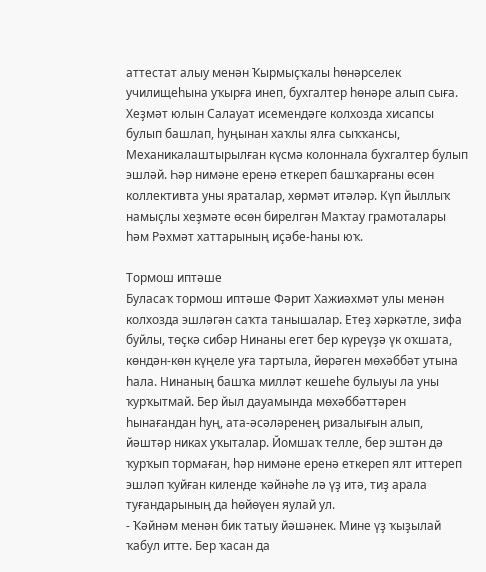аттестат алыу менән Ҡырмыҫҡалы һөнәрселек училищеһына уҡырға инеп, бухгалтер һөнәре алып сыға. Хеҙмәт юлын Салауат исемендәге колхозда хисапсы булып башлап, һуңынан хаҡлы ялға сыҡҡансы, Механикалаштырылған күсмә колоннала бухгалтер булып эшләй. Һәр нимәне еренә еткереп башҡарғаны өсөн коллективта уны яраталар, хөрмәт итәләр. Күп йыллыҡ намыҫлы хеҙмәте өсөн бирелгән Маҡтау грамоталары һәм Рәхмәт хаттарының иҫәбе-һаны юҡ.

Тормош иптәше
Буласаҡ тормош иптәше Фәрит Хажиәхмәт улы менән колхозда эшләгән саҡта танышалар. Етеҙ хәркәтле, зифа буйлы, төҫкә сибәр Нинаны егет бер күреүҙә үк оҡшата, көндән-көн күңеле уға тартыла, йөрәген мөхәббәт утына һала. Нинаның башҡа милләт кешеһе булыуы ла уны ҡурҡытмай. Бер йыл дауамында мөхәббәттәрен һынағандан һуң, ата-әсәләренең ризалығын алып, йәштәр никах уҡыталар. Йомшаҡ телле, бер эштән дә ҡурҡып тормаған, һәр нимәне еренә еткереп ялт иттереп эшләп ҡуйған киленде ҡәйнәһе лә үҙ итә, тиҙ арала туғандарының да һөйөүен яулай ул.
- Ҡәйнәм менән бик татыу йәшәнек. Мине үҙ ҡыҙылай ҡабул итте. Бер ҡасан да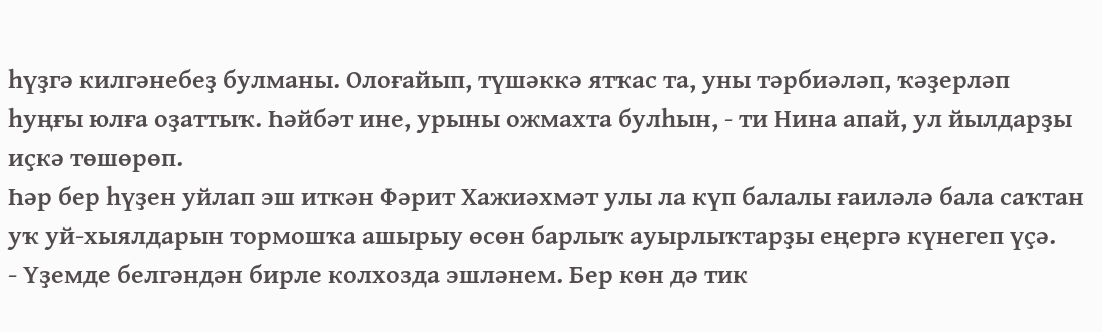һүҙгә килгәнебеҙ булманы. Олоғайып, түшәккә ятҡас та, уны тәрбиәләп, ҡәҙерләп һуңғы юлға оҙаттыҡ. Һәйбәт ине, урыны ожмахта булһын, - ти Нина апай, ул йылдарҙы иҫкә төшөрөп.
Һәр бер һүҙен уйлап эш иткән Фәрит Хажиәхмәт улы ла күп балалы ғаиләлә бала саҡтан уҡ уй-хыялдарын тормошҡа ашырыу өсөн барлыҡ ауырлыҡтарҙы еңергә күнегеп үҫә.
- Үҙемде белгәндән бирле колхозда эшләнем. Бер көн дә тик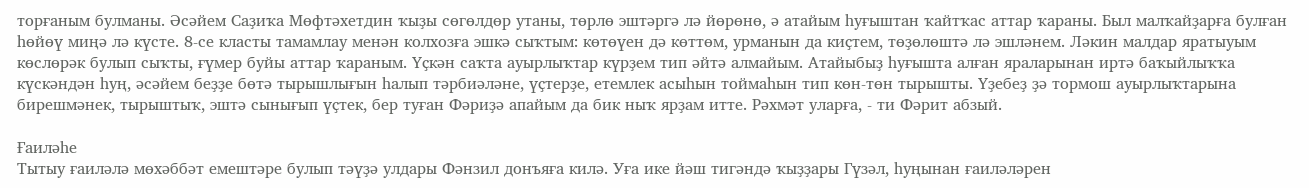торғаным булманы. Әсәйем Саҙиҡа Мөфтәхетдин ҡыҙы сөгөлдөр утаны, төрлө эштәргә лә йөрөнө, ә атайым һуғыштан ҡайтҡас аттар ҡараны. Был малҡайҙарға булған һөйөү миңә лә күсте. 8-се класты тамамлау менән колхозға эшкә сыҡтым: көтөүен дә көттөм, урманын да киҫтем, төҙөлөштә лә эшләнем. Ләкин малдар яратыуым көслөрәк булып сыҡты, ғүмер буйы аттар ҡараным. Үҫкән саҡта ауырлыҡтар күрҙем тип әйтә алмайым. Атайыбыҙ һуғышта алған яраларынан иртә баҡыйлыҡҡа күскәндән һуң, әсәйем беҙҙе бөтә тырышлығын һалып тәрбиәләне, үҫтерҙе, етемлек асыһын тоймаһын тип көн-төн тырышты. Үҙебеҙ ҙә тормош ауырлыҡтарына бирешмәнек, тырыштыҡ, эштә сынығып үҫтек, бер туған Фәриҙә апайым да бик ныҡ ярҙам итте. Рәхмәт уларға, - ти Фәрит абзый.

Ғаиләһе
Тытыу ғаиләлә мөхәббәт емештәре булып тәүҙә улдары Фәнзил донъяға килә. Уға ике йәш тигәндә ҡыҙҙары Гүзәл, һуңынан ғаиләләрен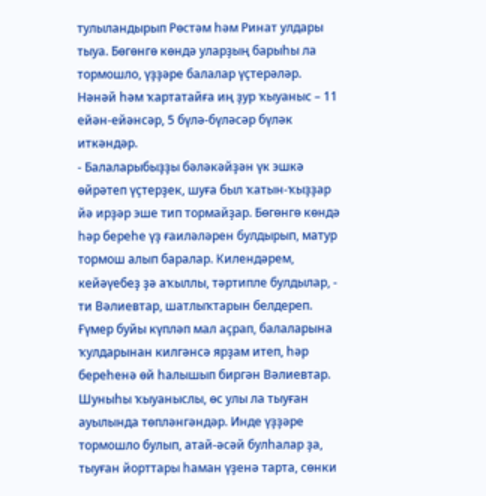тулыландырып Рөстәм һәм Ринат улдары тыуа. Бөгөнгө көндә уларҙың барыһы ла тормошло, үҙҙәре балалар үҫтерәләр. Нәнәй һәм ҡартатайға иң ҙур ҡыуаныс – 11 ейән-ейәнсәр, 5 бүлә-бүләсәр бүләк иткәндәр.
- Балаларыбыҙҙы бәләкәйҙән үк эшкә өйрәтеп үҫтерҙек, шуға был ҡатын-ҡыҙҙар йә ирҙәр эше тип тормайҙар. Бөгөнгө көндә һәр береһе үҙ ғаиләләрен булдырып, матур тормош алып баралар. Килендәрем, кейәүебеҙ ҙә аҡыллы, тәртипле булдылар, - ти Вәлиевтар, шатлыҡтарын белдереп.
Ғүмер буйы күпләп мал аҫрап, балаларына ҡулдарынан килгәнсә ярҙам итеп, һәр береһенә өй һалышып биргән Вәлиевтар. Шуныһы ҡыуаныслы, өс улы ла тыуған ауылында төпләнгәндәр. Инде үҙҙәре тормошло булып, атай-әсәй булһалар ҙа, тыуған йорттары һаман үҙенә тарта, сөнки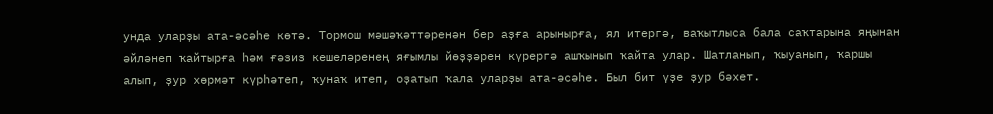унда уларҙы ата-әсәһе көтә. Тормош мәшәҡәттәренән бер аҙға арынырға, ял итергә, ваҡытлыса бала саҡтарына яңынан әйләнеп ҡайтырға һәм ғәзиз кешеләренең яғымлы йөҙҙәрен күрергә ашҡынып ҡайта улар. Шатланып, ҡыуанып, ҡаршы алып, ҙур хөрмәт күрһәтеп, ҡунаҡ итеп, оҙатып ҡала уларҙы ата-әсәһе. Был бит үҙе ҙур бәхет.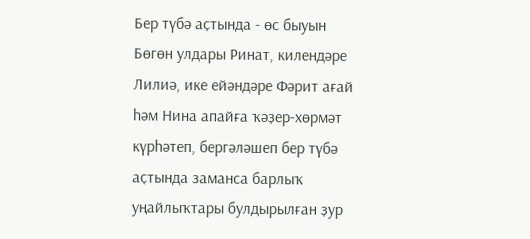Бер түбә аҫтында - өс быуын
Бөгөн улдары Ринат, килендәре Лилиә, ике ейәндәре Фәрит ағай һәм Нина апайға ҡәҙер-хөрмәт күрһәтеп, бергәләшеп бер түбә аҫтында заманса барлыҡ уңайлыҡтары булдырылған ҙур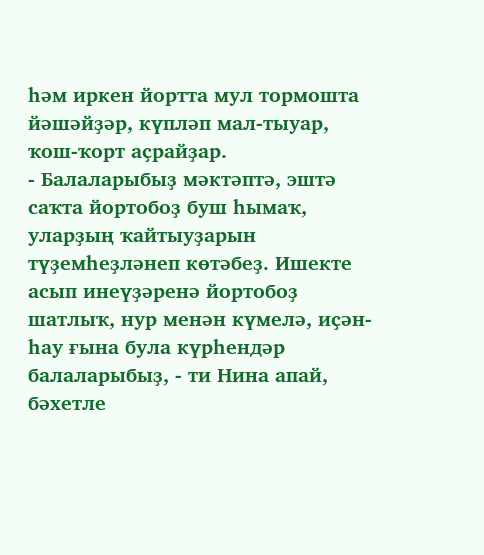һәм иркен йортта мул тормошта йәшәйҙәр, күпләп мал-тыуар, ҡош-ҡорт аҫрайҙар.
- Балаларыбыҙ мәктәптә, эштә саҡта йортобоҙ буш һымаҡ, уларҙың ҡайтыуҙарын түҙемһеҙләнеп көтәбеҙ. Ишекте асып инеүҙәренә йортобоҙ шатлыҡ, нур менән күмелә, иҫән-һау ғына була күрһендәр балаларыбыҙ, - ти Нина апай, бәхетле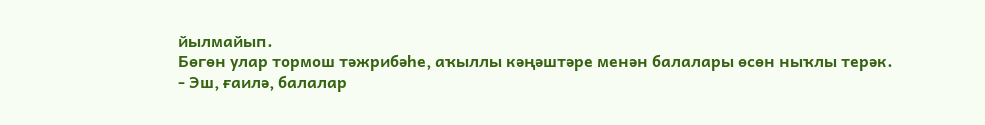йылмайып.
Бөгөн улар тормош тәжрибәһе, аҡыллы кәңәштәре менән балалары өсөн ныҡлы терәк.
- Эш, ғаилә, балалар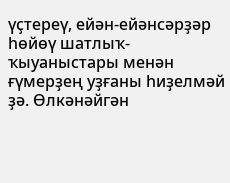үҫтереү, ейән-ейәнсәрҙәр һөйөү шатлыҡ-ҡыуаныстары менән ғүмерҙең уҙғаны һиҙелмәй ҙә. Өлкәнәйгән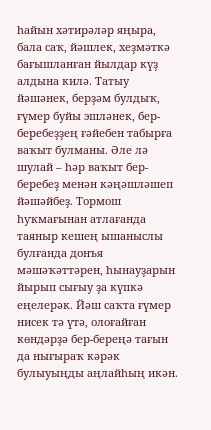һайын хәтирәләр яңыра, бала саҡ, йәшлек, хеҙмәткә бағышланған йылдар күҙ алдына килә. Татыу йәшәнек, берҙәм булдыҡ, ғүмер буйы эшләнек, бер-беребеҙҙең ғәйебен табырға ваҡыт булманы. Әле лә шулай – һәр ваҡыт бер-беребеҙ менән кәңәшләшеп йәшәйбеҙ. Тормош һуҡмағынан атлағанда таяныр кешең ышаныслы булғанда донъя мәшәҡәттәрен, һынауҙарын йырып сығыу ҙа күпкә еңелерәк. Йәш саҡта ғүмер нисек тә үтә, олоғайған көндәрҙә бер-береңә тағын да нығыраҡ кәрәк булыуыңды аңлайһың икән.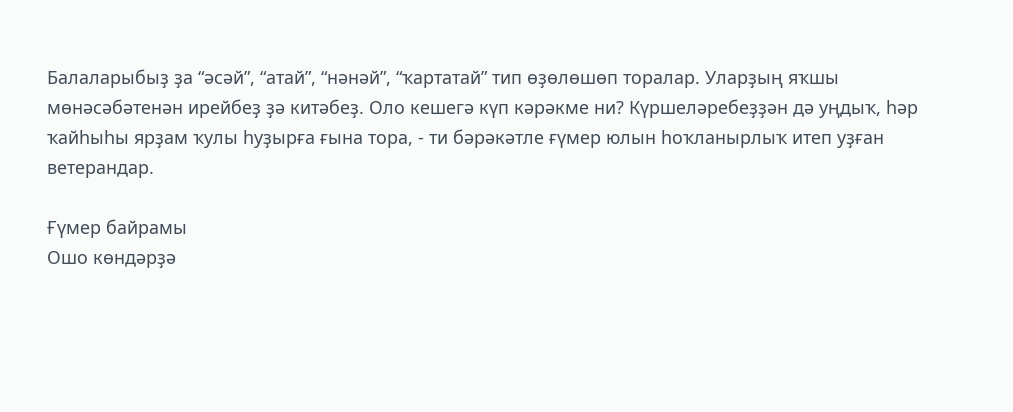Балаларыбыҙ ҙа “әсәй”, “атай”, “нәнәй”, “ҡартатай” тип өҙөлөшөп торалар. Уларҙың яҡшы мөнәсәбәтенән ирейбеҙ ҙә китәбеҙ. Оло кешегә күп кәрәкме ни? Күршеләребеҙҙән дә уңдыҡ, һәр ҡайһыһы ярҙам ҡулы һуҙырға ғына тора, - ти бәрәкәтле ғүмер юлын һоҡланырлыҡ итеп уҙған ветерандар.

Ғүмер байрамы
Ошо көндәрҙә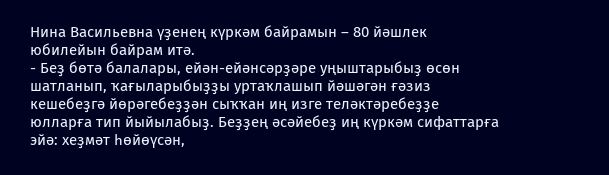Нина Васильевна үҙенең күркәм байрамын – 80 йәшлек юбилейын байрам итә.
- Беҙ бөтә балалары, ейән-ейәнсәрҙәре уңыштарыбыҙ өсөн шатланып, ҡағыларыбыҙҙы уртаҡлашып йәшәгән ғәзиз кешебеҙгә йөрәгебеҙҙән сыҡҡан иң изге теләктәребеҙҙе юлларға тип йыйылабыҙ. Беҙҙең әсәйебеҙ иң күркәм сифаттарға эйә: хеҙмәт һөйөүсән,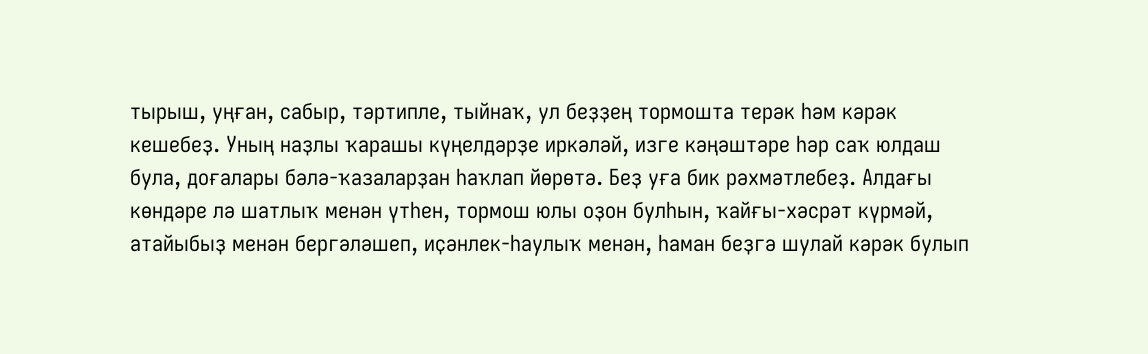тырыш, уңған, сабыр, тәртипле, тыйнаҡ, ул беҙҙең тормошта терәк һәм кәрәк кешебеҙ. Уның наҙлы ҡарашы күңелдәрҙе иркәләй, изге кәңәштәре һәр саҡ юлдаш була, доғалары бәлә-ҡазаларҙан һаҡлап йөрөтә. Беҙ уға бик рәхмәтлебеҙ. Алдағы көндәре лә шатлыҡ менән үтһен, тормош юлы оҙон булһын, ҡайғы-хәсрәт күрмәй, атайыбыҙ менән бергәләшеп, иҫәнлек-һаулыҡ менән, һаман беҙгә шулай кәрәк булып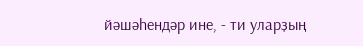йәшәһендәр ине, - ти уларҙың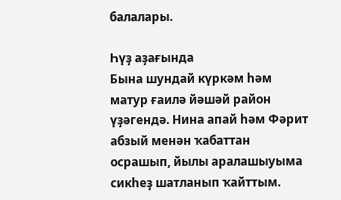балалары.

Һүҙ аҙағында
Бына шундай күркәм һәм матур ғаилә йәшәй район үҙәгендә. Нина апай һәм Фәрит абзый менән ҡабаттан осрашып, йылы аралашыуыма сикһеҙ шатланып ҡайттым.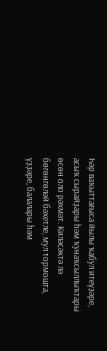Һәр ваҡыттағыса йылы ҡабул итеүҙәре, асыҡ сырайҙары һәм ҡунаҡсыллыҡтары өсөн оло рәхмәт. Киләсәктә лә бөгөнгөләй бәхетле, мул тормошта, үҙҙәре, балалары һәм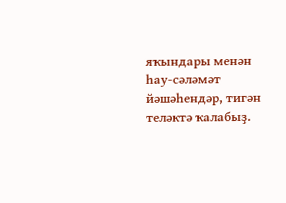яҡындары менән һау-сәләмәт йәшәһендәр, тигән теләктә ҡалабыҙ.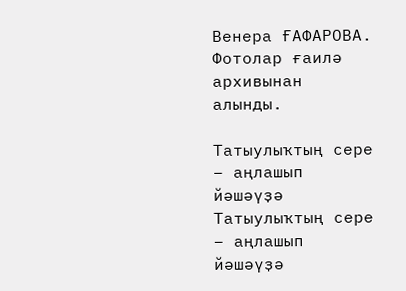Венера ҒАФАРОВА.
Фотолар ғаилә архивынан алынды.

Татыулыҡтың сере – аңлашып йәшәүҙә
Татыулыҡтың сере – аңлашып йәшәүҙә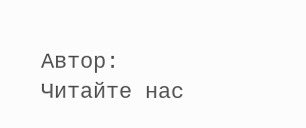Автор:
Читайте нас